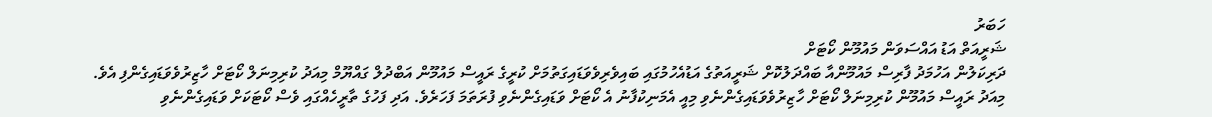ހަބަރު
ޝަރީއަތް އަޑު އައްސަވަން މައުމޫން ކޯޓަށް
ދަރިކަލުން އަހުމަދު ފާރިސް މައުމޫންއާ ބައްދަލުކޮށް ޝަރީއަތުގެ އަޑުއެހުމުގައި ބައިވެރިވެވަޑައިގަތުމަށް ކުރީގެ ރައީސް މައުމޫން އަބްދުލް ގައްޔޫމް މިއަދު ކުރިމިނަލް ކޯޓަށް ހާޒިރުވެވަޑައިގެންފި އެވެ.
މިއަދު ރައީސް މައުމޫން ކުރިމިނަލް ކޯޓަށް ހާޒިރުވެވަޑައިގެންނެވި މިއީ އެމަނިކުފާނު އެ ކޯޓަށް ވަޑައިގެންނެވި ފުރަތަމަ ފަހަރެވެ. އަދި ފަހުގެ ތާރީހެއްގައި ވެސް ކޯޓަކަށް ވަޑައިގެންނެވި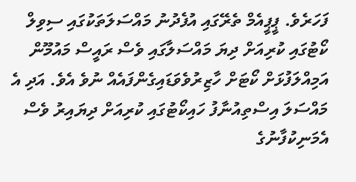ފަހަރެވެ. ޕީޕީއެމް ތެރޭގައި އުފެދުނު މައްސަލަތަކުގައި ސިވިލް ކޯޓުގައި ކުރިއަށް ދިޔަ މައްސަލާގައި ވެސް ރައީސް މައުމޫން އަމިއްލަފުޅަށް ކޯޓަށް ހާޒިރުވެވަޑައިގެންފައެއް ނުވެ އެވެ. އަދި އެ މައްސަލަ އިސްތިއުނާފު ހައިކޯޓުގައި ކުރިއަށް ދިޔައިރު ވެސް އެމަނިކުފާނުގެ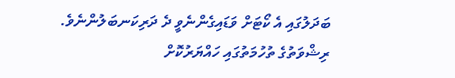ބަދަލުގައި އެ ކޯޓަށް ވަޑައިގެންނެވީ ދެ ދަރިކަނބަލުންނެވެ.
ރިޝްވަތުގެ ތުހުމަތުގައި ހައްޔަރުކޮށް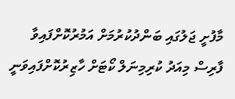މާފުށީ ޖަލުގައި ބަންދުކުރުމަށް އަމުރުކޮށްފައިވާ ފާރިސް މިއަދު ކުރިމިނަލް ކޯޓަށް ހާޒިރުކޮށްފައިވަނީ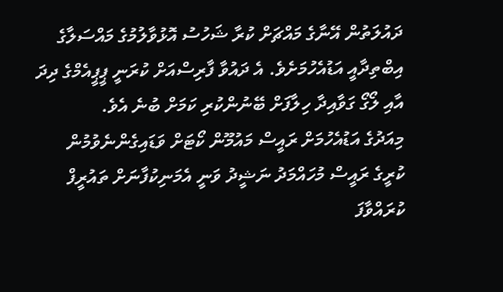ދައުލަތުން އޭނާގެ މައްޗަށް ކުރާ ޝަހުސު އޮޅުވާލުމުގެ މައްސަލާގެ އިބްތިދާއީ އަޑުއެހުމަށެވެ. އެ ދައުވާ ފާރިސްއަށް ކުރަނީ ޕީޕީއެމްގެ ދިދަ އާއި ލޯގޯ ގަވާއިދާ ހިލާފަށް ބޭނުންކުރި ކަމަށް ބުނެ އެވެ.
މިއަދުގެ އަޑުއެހުމަށް ރައީސް މައުމޫން ކޯޓަށް ވަޑައިގެންނެވުމުން ކުރީގެ ރައީސް މުހައްމަދު ނަޝީދު ވަނީ އެމަނިކުފާނަށް ތައުރީފް ކުރައްވާފަ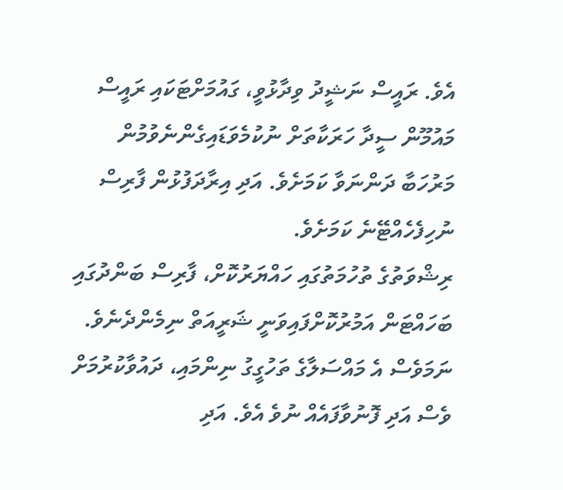އެވެ. ރައީސް ނަޝީދު ވިދާޅުވީ، ގައުމަށްޓަކައި ރައީސް މައުމޫން ސީދާ ހަރަކާތަށް ނުކުމެވަޑައިގެންނެވުމުން މަރުހަބާ ދަންނަވާ ކަމަށެވެ. އަދި އިރާދަފުޅުން ފާރިސް ނުހިފެހެއްޓޭނެ ކަމަށެވެ.
ރިޝްވަތުގެ ތުހުމަތުގައި ހައްޔަރުކޮށް، ފާރިސް ބަންދުގައި ބަހައްޓަން އަމުރުކޮށްފައިވަނީ ޝަރީއަތް ނިމެންދެނެވެ. ނަމަވެސް އެ މައްސަލާގެ ތަހުގީގު ނިންމައި، ދައުވާކުރުމަށް ވެސް އަދި ފޮނުވާފައެއް ނުވެ އެވެ. އަދި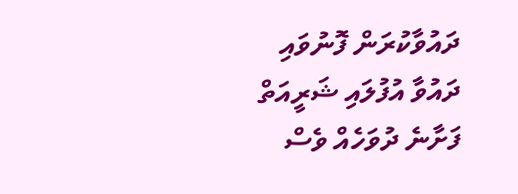ދައުވާކުރަން ފޮނުވައި ދައުވާ އުފުލައި ޝަރީއަތް ފަށާނެ ދުވަހެއް ވެސް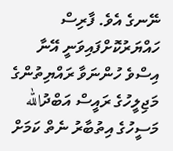ނޭނގެ އެވެ. ފާރިސް ހައްޔަރުކޮށްފައިވަނީ އޭނާ އިސްވެ ހުންނަވާ ރައްޔިތުންގެ މަޖިލީހުގެ ރައީސް އަބްދުالله މަސީހުގެ އިތުބާރު ނެތް ކަމަށް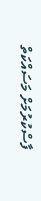ފާސްކުރުމަށް މަސައްކަތް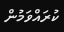ކުރައްވަމުން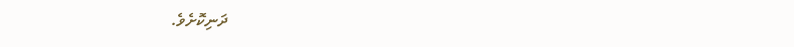ދަނިކޮށެވެ.